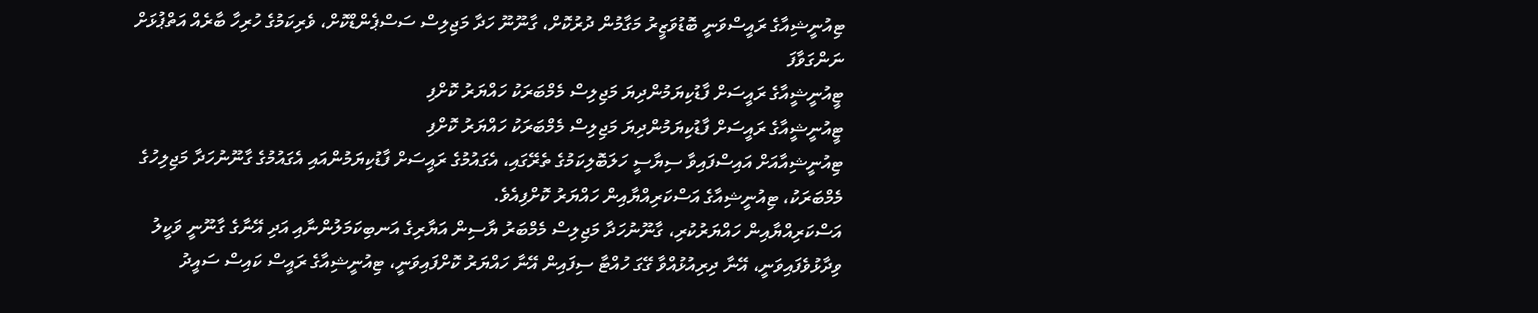ޓިއުނީޝިއާގެ ރައީސްވަނީ ބޮޑުވަޒީރު މަގާމުން ދުރުކޮށް، ގާނޫނޫ ހަދާ މަޖިލިސް ސަސްޕެންޑްކޮށް، ވެރިކަމުގެ ހުރިހާ ބާރެއް އަތްޕުޅަށް ނަންގަވާފަ
ޓީއުނީޝީއާގެ ރައީސަށް ފާޑުކިޔަމުންދިޔަ މަޖިލިސް މެމްބަރަކު ހައްޔަރު ކޮށްފި
ޓީއުނީޝީއާގެ ރައީސަށް ފާޑުކިޔަމުންދިޔަ މަޖިލިސް މެމްބަރަކު ހައްޔަރު ކޮށްފި
ޓިއުނީޝިއާއަށް އައިސްފައިވާ ސިޔާސީ ހަލަބޮލިކަމުގެ ތެރޭގައި، އެގައުމުގެ ރައީސަށް ފާޑުކިޔަމުންއައި އެގައުމުގެ ގާނޫނުހަދާ މަޖިލިހުގެ މެމްބަރަކު، ޓިއުނީޝިއާގެ އަސްކަރިއްޔާއިން ހައްޔަރު ކޮށްފިއެވެ.
އަސްކަރިއްޔާއިން ހައްޔަރުކުރި، ގާނޫނުހަދާ މަޖިލިސް މެމްބަރު ޔާސިން އަޔާރިގެ އަނބިކަމަލުންނާއި އަދި އޭނާގެ ގާނޫނީ ވަކީލު ވިދާޅުވެފައިވަނީ، އޭނާ ދިރިއުޅުއްވާ ގޭގަ ހުއްޓާ ސިފައިން އޭނާ ހައްޔަރު ކޮށްފައިވަނީ، ޓިއުނީޝިއާގެ ރައީސް ކައިސް ސައީދު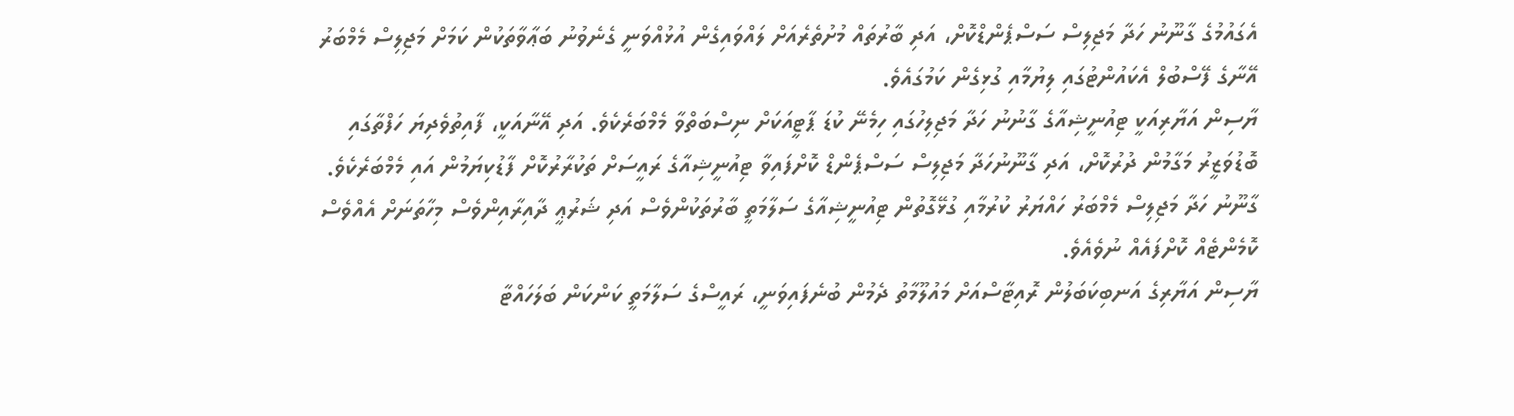އެގައުމުގެ ގާނޫނު ހަދާ މަޖިލިސް ސަސްޕެންޑްކޮށް، އަދި ބާރުތައް މުށުތެރެއަށް ލައްވައިގެން އުޅުއްވަނީ ގެނެވުނު ބަޢާވާތަކުން ކަމަށް މަޖިލިސް މެމްބަރު އޭނާގެ ފޭސްބުލް އެކައުންޓުގައި ލިޔުމާއި ގުޅިގެން ކަމުގައެވެ.
ޔާސިން އަޔާރިއަކީ ޓިއުނީޝިއާގެ ގާނުނު ހަދާ މަޖިލިހުގައި ހިމެނޭ ކުޑަ ޕާޓީއަކަށް ނިސްބަތްވާ މެމްބަރެކެވެ. އަދި އޭނާއަކީ، ފާއިތުވެދިޔަ ހަފްތާގައި ބޮޑުވަޒީރު މަގާމުން ދުރުކޮށް، އަދި ގާނޫނުހަދާ މަޖިލިސް ސަސްޕެންޑް ކޮށްފައިވާ ޓިއުނީޝިއާގެ ރައީސަށް ތަކުރާރުކޮށް ފާޑުކިޔަމުން އައި މެމްބަރެކެވެ.
ގާނޫނު ހަދާ މަޖިލިސް މެމްބަރު ހައްޔަރު ކުރުމާއި ގުޅޭގޮތުން ޓިއުނީޝިއާގެ ސަލާމަތީ ބާރުތަކުންވެސް އަދި ޝަރުޢީ ދާއިރާއިންވެސް މިހާތަނަށް އެއްވެސް ކޮމެންޓެއް ކޮށްފައެއް ނުވެއެވެ.
ޔާސިން އަޔާރިގެ އަނބިކަބަލުން ރޮއިޓާސްއަށް މައުލޫމާތު ދެމުން ބުނެފައިވަނީ، ރައީސްގެ ސަލާމަތީ ކަންކަން ބަލަހައްޓާ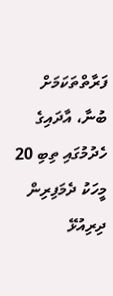ފަރާތްތަކަމަށް ބުނާ، އާދައިގެ ހެދުމުގައި ތިބި 20 މީހަކު ދެމަފިރިން ދިރިއުޅޭ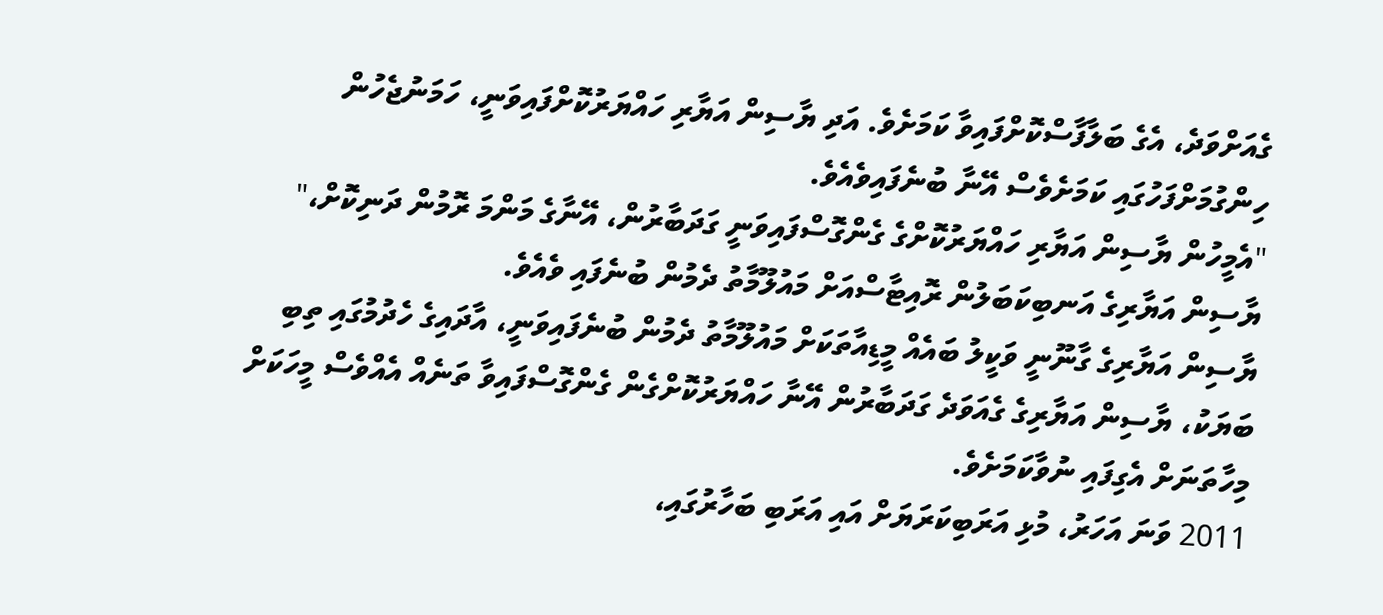ގެއަށްވަދެ، އެގެ ބަލާފާސްކޮށްފައިވާ ކަމަށެވެ. އަދި ޔާސިން އަޔާރި ހައްޔަރުކޮށްފައިވަނީ، ހަމަނުޖެހުން ހިންގުމަށްފަހުގައި ކަމަށެވެސް އޭނާ ބުނެފައިވެއެވެ.
"އެމީހުން ޔާސިން އަޔާރި ހައްޔަރުކޮށްގެ ގެންގޮސްފައިވަނީ ގަދަބާރުން، އޭނާގެ މަންމަ ރޮމުން ދަނިކޮށް،" ޔާސިން އަޔާރިގެ އަނބިކަބަލުން ރޮއިޓާސްއަށް މައުލޫމާތު ދެމުން ބުނެފައި ވެއެވެ.
ޔާސިން އަޔާރިގެ ގާނޫނީ ވަކީލު ބައެއް މީޑިއާތަކަށް މައުލޫމާތު ދެމުން ބުނެފައިވަނީ، އާދައިގެ ހެދުމުގައި ތިބި ބަޔަކު، ޔާސިން އަޔާރިގެ ގެއަވަދެ ގަދަބާރުން އޭނާ ހައްޔަރުކޮށްގެން ގެންގޮސްފައިވާ ތަނެއް އެއްވެސް މީހަކަށް މިހާތަނަށް އެގިފައި ނުވާކަމަށެވެ.
2011 ވަނަ އަހަރު، މުޅި އަރަބިކަރަޔަށް އައި އަރަބި ބަހާރުގައި،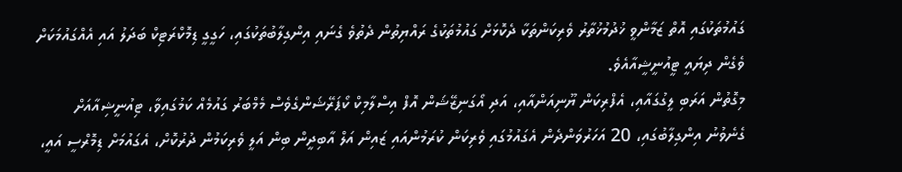ގައުމުތަކުގައި އޮތް ޒަމާންވީ ޚުދުމުޚުތާރު ވެރިކަންތަކާ ދެކޮޅަށް ގައުމުތަކުގެ ރައްޔިތުން ދެތުވެ ގެނައި އިންގިލާބުތަކުގައި، ހަގީގީ ޑިމޮކްރަޓިކް ބަދަލު އައި އެއްގައުމަކަށް ވެގެން ދިޔައީ ޓީއުނީޝީއާއެވެ.
މިގޮތުން އަރަބި ލީގުގައާއި، އެފްރިކަން ޔޫނިއަންއާއި، އަދި އޯގަނިޒޭޝަން އޮފް އިސްލާމިކް ކޯޕަރޭޝަންގެވެސް މެމްބަރު ގައުމެއް ކަމުގައިވާ، ޓިއުނީޝިއާއަށް ގެނެވުނު އިންގިލާބުގައި، 20 އަހަރުވަންދެން އެގައުމުގައި ވެރިކަން ކުރަމުންއައި ޒައިން އަލް އާބިދީން ބިން އަލީ ވެރިކަމުން ދުރުކޮށް، އެގައުމަށް ޑިމޮރްސީ އައީ،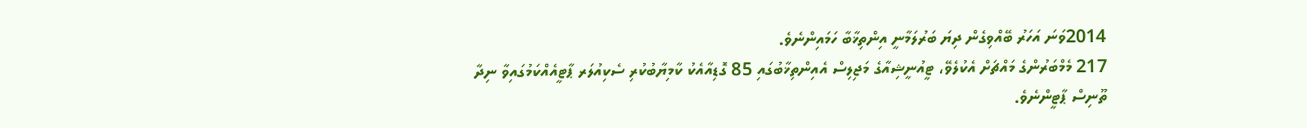2014ވަނަ އަހަރު ބޭއްވިގެން ދިޔަ ބަރުލަމާނީ އިންތިޚާބާ ހަމައިންނެވެ.
217 މެމްބަރުންގެ މައްޗަށް އެކުލެވޭ، ޓީއުނީޝިއާގެ މަޖިލިސް އެއިންތިޚާބުގައި 85 ގޮޑިއާއެކު ކާމިޔާބުކުރި ސެކިއުލަރ ޕާޓީއެއްކަމުގައިވާ ނިދާ ތޫނިސް ޕާޓީންނެވެ.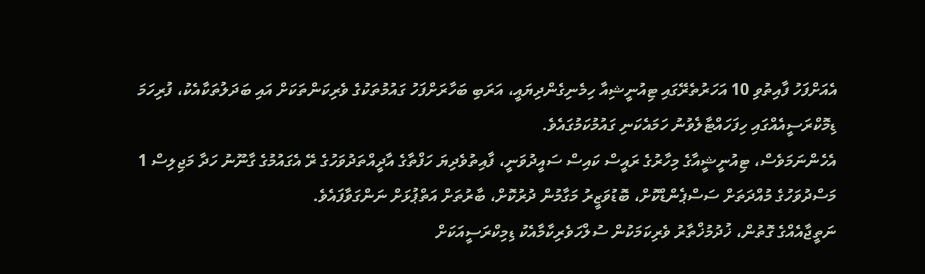އެއަށްފަހު ފާއިތުވި 10 އަހަރުތެރޭގައި ޓިއުނީޝިއާ ހިމެނިގެންދިޔައީ، އަރަބި ބަހާރަށްފަހު ގައުމުތަކުގެ ވެރިކަންތަކަށް އައި ބަދަލުތަކާއެކު، ފުރިހަމަ ޑިމޮކްރަސީއެއްގައި ހިފަހައްޓާލެވުނު ހަމައެކަނި ގައުމުކަމުގައެވެ.
އެހެންނަމަވެސް، ޓިއުނީޝީއާގެ މިހާރުގެ ރައީސް ކައިސް ސައީދުވަނީ، ފާއިތުވެދިޔަ ހަފްތާގެ އާދީއްތަދުވަހުގެ ރޭ އެގައުމުގެ ގާނޫނު ހަދާ މަޖިލިސް 1 މަސްދުވަހުގެ މުއްދަތަށް ސަސްޕެންޑްކޮށް، ބޮޑުވަޒީރު މަގާމުން ދުރުކޮށް، ބާރުތަށް އަތްޕުޅަށް ނަންގަވާފައެވެ.
ނަތީޖާއެއްގެ ގޮތުން، ޚުދުމުޚްތާރު ވެރިކަމަކުން ސުލްހަވެރިކާމާއެކު ޑިމިކްރަސީއަކަށް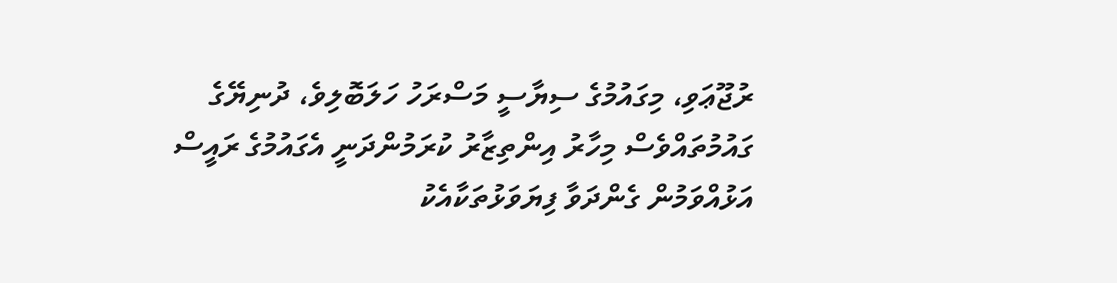ރުޖޫޢަވި، މިގައުމުގެ ސިޔާސީ މަސްރަހު ހަލަބޮލިވެ، ދުނިޔޭގެ ގައުމުތައްވެސް މިހާރު އިންތިޒާރު ކުރަމުންދަނީ އެގައުމުގެ ރައީސް އަޅުއްވަމުން ގެންދަވާ ފިޔަވަޅުތަކާއެކު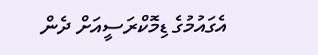އެގައުމުގެ ޑިމޮކްރަސީއަށް ދެން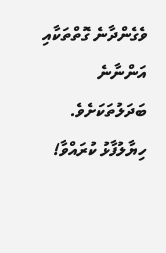ވެގެންދާނެ ގޮތްތަކާއި އަންނާނެ ބަދަލުތަކަށެވެ.
ހިޔާލުފާޅު ކުރައްވާ!